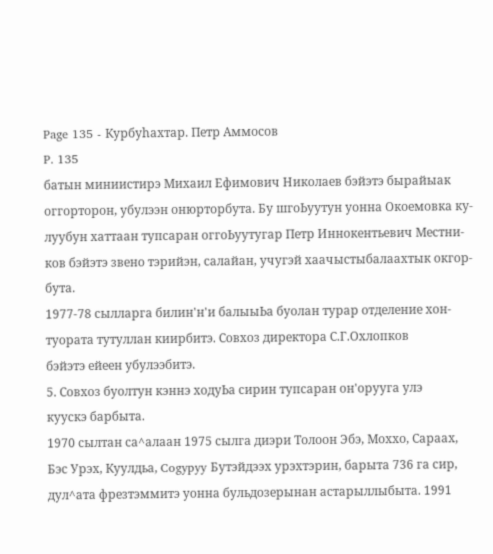Page 135 - Курбуһахтар. Петр Аммосов
P. 135
батын миниистирэ Михаил Ефимович Николаев бэйэтэ бырайыак
оггорторон, убулээн онюрторбута. Бу шгоЬуутун уонна Окоемовка ку-
луубун хаттаан тупсаран оггоЬуутугар Петр Иннокентьевич Местни-
ков бэйэтэ звено тэрийэн, салайан, учугэй хаачыстыбалаахтык окгор-
бута.
1977-78 сылларга билин'н'и балыыЬа буолан турар отделение хон-
туората тутуллан киирбитэ. Совхоз директора С.Г.Охлопков
бэйэтэ ейеен убулээбитэ.
5. Совхоз буолтун кэннэ ходуЬа сирин тупсаран он'орууга улэ
куускэ барбыта.
1970 сылтан са^алаан 1975 сылга диэри Толоон Эбэ, Моххо, Сараах,
Бэс Урэх, Куулдьа, Cogypyy Бутэйдээх урэхтэрин, барыта 736 га сир,
дул^ата фрезтэммитэ уонна бульдозерынан астарыллыбыта. 1991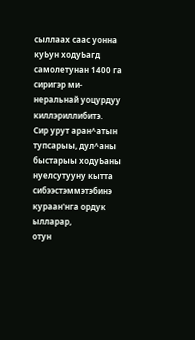сыллаах саас уонна куЬун ходуЬагд самолетунан 1400 га сиригэр ми-
неральнай уоцурдуу киллэриллибитэ.
Сир урут аран^атын тупсарыы, дул^аны быстарыы ходуЬаны
нуелсутууну кытта сибээстэммэтэбинэ кураан'нга ордук ылларар,
отун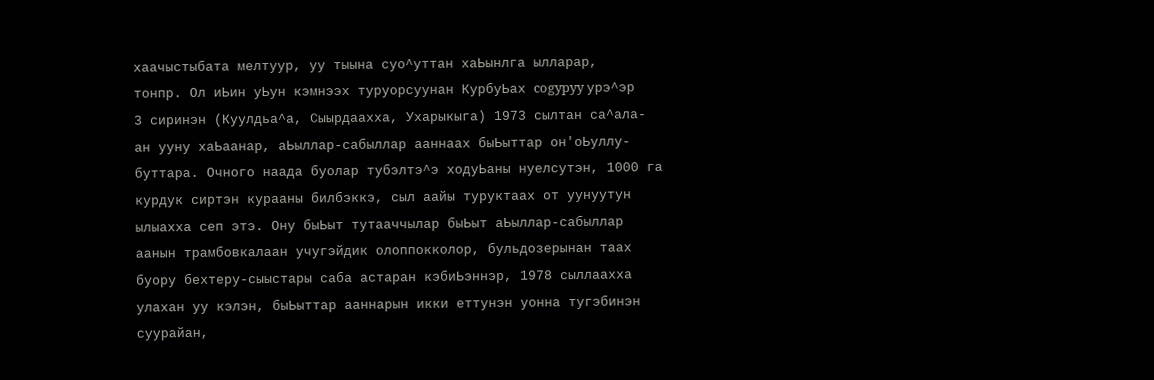хаачыстыбата мелтуур, уу тыына суо^уттан хаЬынлга ылларар,
тонпр. Ол иЬин уЬун кэмнээх туруорсуунан КурбуЬах cogypyy урэ^эр
3 сиринэн (Куулдьа^а, Сыырдаахха, Ухарыкыга) 1973 сылтан са^ала-
ан ууну хаЬаанар, аЬыллар-сабыллар ааннаах быЬыттар он'оЬуллу-
буттара. Очного наада буолар тубэлтэ^э ходуЬаны нуелсутэн, 1000 га
курдук сиртэн курааны билбэккэ, сыл аайы туруктаах от уунуутун
ылыахха сеп этэ. Ону быЬыт тутааччылар быЬыт аЬыллар-сабыллар
аанын трамбовкалаан учугэйдик олоппокколор, бульдозерынан таах
буору бехтеру-сыыстары саба астаран кэбиЬэннэр, 1978 сыллаахха
улахан уу кэлэн, быЬыттар ааннарын икки еттунэн уонна тугэбинэн
суурайан,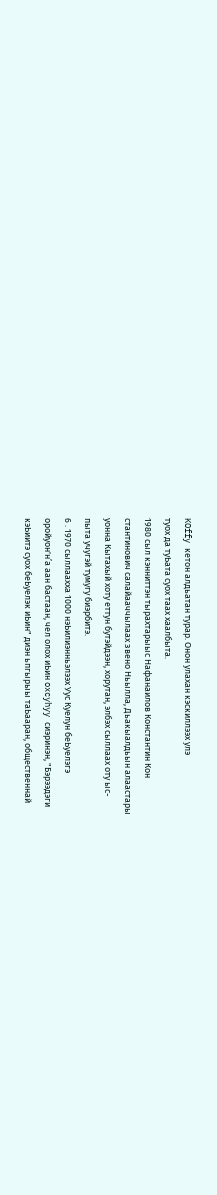KOffy кетон алдьатан турар. Онон улахан кэскиллээх улэ
туох да туЬата суох таах хаалбыта.
1980 сыл кэнниттэн тырахтарыыс Нафанаилов Константин Кон
стантинович салайааччылаах звено Ньылла, Дьакыалдьын алаастары
уонна Кытахый хоту еттун бутэйдээн, хорутан, элбэх сыллаах оту ыс-
пыта учугэй тумугу биэрбитэ.
6 . 1970 сыллаахха 1000 нэЬилиэнньэлээх Уус Куелун беЬуелэгэ
оройуон'н’а аан бастаан, чел олох иЬин oxcyhyy сиэринэн, "Бэрээдэги
кэЬиитэ суох беЬуелэк иЬин" диэн ьпгырыы таЬааран, общественнай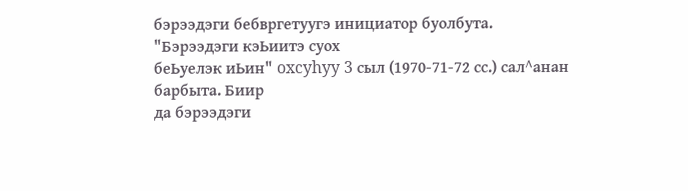бэрээдэги бебвргетуугэ инициатор буолбута. "Бэрээдэги кэЬиитэ суох
беЬуелэк иЬин" oxcyhyy 3 сыл (1970-71-72 сс.) сал^анан барбыта. Биир
да бэрээдэги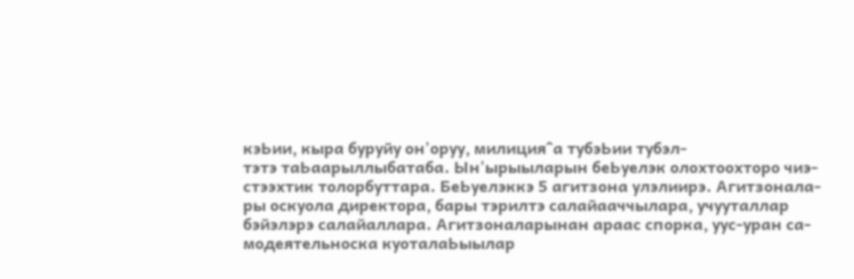кэЬии, кыра буруйу он'оруу, милиция^а тубэЬии тубэл-
тэтэ таЬаарыллыбатаба. Ын'ырыыларын беЬуелэк олохтоохторо чиэ-
стээхтик толорбуттара. БеЬуелэккэ 5 агитзона улэлиирэ. Агитзонала-
ры оскуола директора, бары тэрилтэ салайааччылара, учууталлар
бэйэлэрэ салайаллара. Агитзоналарынан араас спорка, уус-уран са-
модеятельноска куоталаЬыылар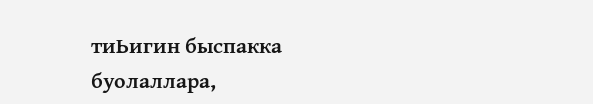тиЬигин быспакка буолаллара,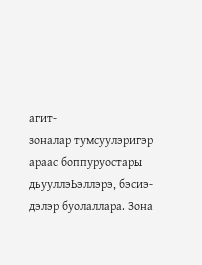агит-
зоналар тумсуулэригэр араас боппуруостары дьууллэЬэллэрэ, бэсиэ-
дэлэр буолаллара. Зона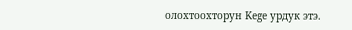олохтоохторун Kege урдук этэ.